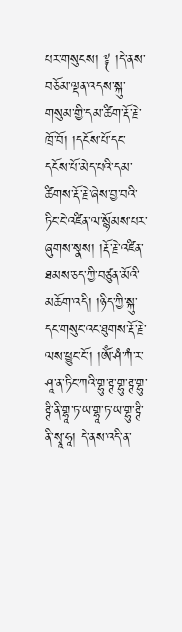པར་གསུངས། ༈ །དེ་ནས་བཅོམ་ལྡན་འདས་སྐུ་གསུམ་གྱི་དམ་ཚིག་རྡོ་རྗེ་ཁྲོ་བོ། །དངོས་པོ་དང་དངོས་པོ་མེད་པའི་དམ་ཚིགས་རྡོ་རྗེ་ཞེས་བྱ་བའི་ཏིང་ངེ་འཛིན་ལ་སྙོམས་པར་ཞུགས་སྣས། །རྡོ་རྗེ་འཛིན་ཐམས་ཅད་ཀྱི་བཙུན་མོའི་མཆོག་འདི། །ཉིད་ཀྱི་སྐུ་དང་གསུང་འང་ཐུགས་རྡོ་རྗེ་ལས་ཕྱུང་ངོ་། །ཨོཾ་ཤཾ་ཀཾ་ར་ཤཱ་ན་ཏིང་ཀའི་གྷུ་ཊྚ་གྷུ་ཊྚ་གྷུ་ཊྚི་ནི་གྷཱ་ཏ་ཡ་གྷཱ་ཏ་ཡ་གྷུ་ཊྚི་ནི་སྭཱ་ཧཱ། དེ་ནས་འདི་ན་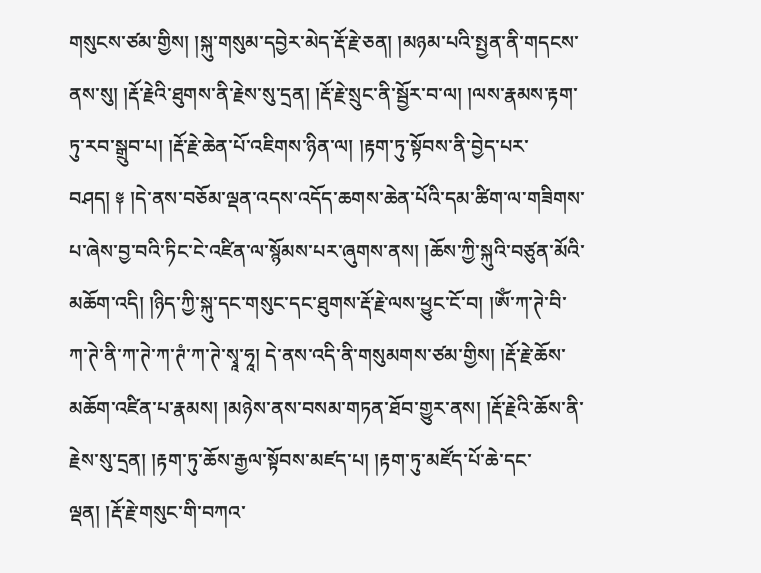གསུངས་ཙམ་གྱིས། །སྐུ་གསུམ་དབྱེར་མེད་རྡོ་རྗེ་ཅན། །མཉམ་པའི་སྤྱན་ནི་གདངས་ནས་སུ། །རྡོ་རྗེའི་ཐུགས་ནི་རྗེས་སུ་དྲན། །རྡོ་རྗེ་སྲུང་ནི་སྦྱོར་བ་ལ། །ལས་རྣམས་རྟག་ཏུ་རབ་སྒྲུབ་པ། །རྡོ་རྗེ་ཆེན་པོ་འཇིགས་ཉིན་ལ། །རྟག་ཏུ་སྟོབས་ནི་བྱེད་པར་བཤད། ༈ །དེ་ནས་བཅོམ་ལྡན་འདས་འདོད་ཆགས་ཆེན་པོའི་དམ་ཚིག་ལ་གཟིགས་པ་ཞེས་བྱ་བའི་ཏིང་ངེ་འཛིན་ལ་སྙོམས་པར་ཞུགས་ནས། །ཆོས་ཀྱི་སྐུའི་བཙུན་མོའི་མཆོག་འདི། །ཉིད་ཀྱི་སྐུ་དང་གསུང་དང་ཐུགས་རྡོ་རྗེ་ལས་ཕྱུང་ངོ་བ། །ཨོཾ་ཀ་ཊེ་བི་ཀ་ཊེ་ནི་ཀ་ཊེ་ཀ་ཊཾ་ཀ་ཊེ་སྭཱ་ཧཱ། དེ་ནས་འདི་ནི་གསུམགས་ཙམ་གྱིས། །རྡོ་རྗེ་ཆོས་མཆོག་འཛིན་པ་རྣམས། །མཉེས་ནས་བསམ་གཏན་ཐོབ་གྱུར་ནས། །རྡོ་རྗེའི་ཆོས་ནི་རྗེས་སུ་དྲན། །རྟག་ཏུ་ཆོས་རྒྱལ་སྟོབས་མཛད་པ། །རྟག་ཏུ་མཛོད་པོ་ཆེ་དང་ལྡན། །རྡོ་རྗེ་གསུང་གི་བཀའ་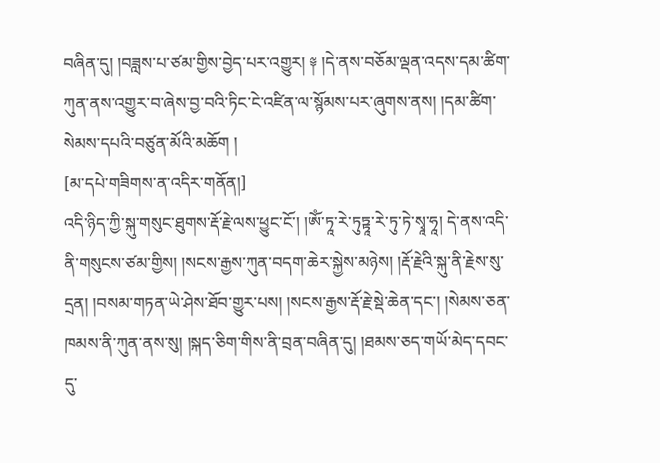བཞིན་དུ། །བཟླས་པ་ཙམ་གྱིས་བྱེད་པར་འགྱུར། ༈ །དེ་ནས་བཅོམ་ལྡན་འདས་དམ་ཚིག་ཀུན་ནས་འགྱུར་བ་ཞེས་བྱ་བའི་ཏིང་ངེ་འཛིན་ལ་སྙོམས་པར་ཞུགས་ནས། །དམ་ཚིག་སེམས་དཔའི་བཙུན་མོའི་མཆོག །
[མ་དཔེ་གཟིགས་ན་འདིར་གནོན།]
འདི་ཉིད་ཀྱི་སྐུ་གསུང་ཐུགས་རྡོ་རྗེ་ལས་ཕྱུང་ངོ་། །ཨོཾ་ཏཱ་རེ་ཏུཏྟཱ་རེ་ཏུ་ཏེ་སྭཱ་ཧཱ། དེ་ནས་འདི་ནི་གསུངས་ཙམ་གྱིས། །སངས་རྒྱས་ཀུན་བདག་ཆེར་སྐྱེས་མཉེས། །རྡོ་རྗེའི་སྐུ་ནི་རྗེས་སུ་དྲན། །བསམ་གཏན་ཡེ་ཤེས་ཐོབ་གྱུར་པས། །སངས་རྒྱས་རྡོ་རྗེ་སྡེ་ཆེན་དང་། །སེམས་ཅན་ཁམས་ནི་ཀུན་ནས་སུ། །སྐད་ཅིག་གིས་ནི་བྲན་བཞིན་དུ། །ཐམས་ཅད་གཡོ་མེད་དབང་དུ་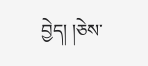བྱེད། །ཅེས་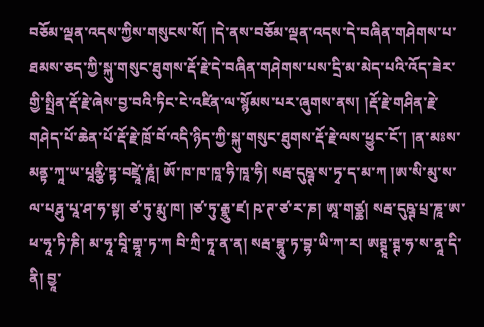བཅོམ་ལྡན་འདས་ཀྱིས་གསུངས་སོ། །དེ་ནས་བཅོམ་ལྡན་འདས་དེ་བཞིན་གཤེགས་པ་ཐམས་ཅད་ཀྱི་སྐུ་གསུང་ཐུགས་རྡོ་རྗེ་དེ་བཞིན་གཤེགས་པས་དྲི་མ་མེད་པའི་འོད་ཟེར་གྱི་སྤྲིན་རྡོ་རྗེ་ཞེས་བྱ་བའི་ཏིང་ངེ་འཛིན་ལ་སྙོམས་པར་ཞུགས་ནས། །རྡོ་རྗེ་གཤིན་རྗེ་གཤེད་པོ་ཆེན་པོ་རྡོ་རྗེ་ཁྲོ་བོ་འདི་ཉིད་ཀྱི་སྐུ་གསུང་ཐུགས་རྡོ་རྗེ་ལས་ཕྱུང་ངོ་། །ན་མཿས་མནྟ་ཀཱ་ཡ་པཱནྩི་ཏྟ་བཛྲཱེ་ཎཱཾ། ཨོ་ཁ་ཁ་ཁཱ་ཧི་ཁཱ་ཧི། སརྦ་དུཥྚ་ས་ཏྭ་ད་མ་ཀ །ཨ་སི་མུ་ས་ལ་པརྴུ་པཱ་ཤ་ཧ་སྟ། ཙ་ཏུ་རྨུ་ཁ། །ཙ་ཏུ་རྒྷུ་ཛ། ཥ་ཊ་ཙ་ར་ཎ། ཨཱ་གཙྪ། སརྦ་དུཥྚ་པྲ་ཎཱ་ཨ་ཕ་ཧཱ་ཏི་ཎི། མ་ཧཱ་བཱི་གྷཱ་ཏ་ཀ བི་ཀྲི་ཏཱ་ན་ན། སརྦ་བྷཱུ་ཏ་བྷ་ཡི་ཀ་ར། ཨཊྚཱ་ཊྚ་ཧ་ས་ནཱ་དི་ནི། བྱཱ་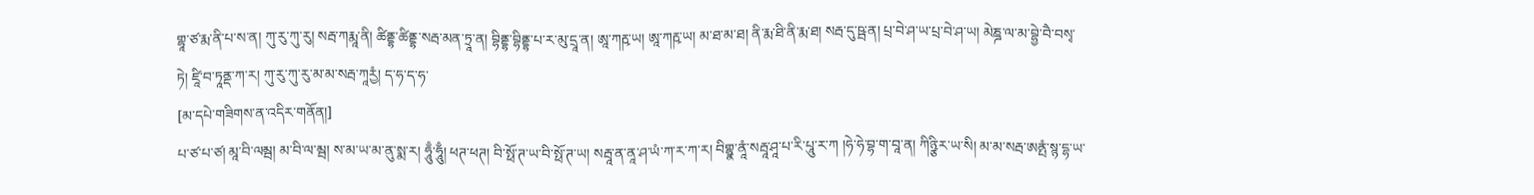གྷཱ་ཙ་རྨ་ནི་པ་ས་ན། ཀུ་རུ་ཀུ་རུ། སརྦ་ཀརྨཱ་ནི། ཚིནྡྷ་ཚིནྡྷ་སརྦ་མན་ཏྲཱ་ན། བྷིནྡྷ་བྷིནྡྷ་པ་ར་མུ་དྲཱ་ན། ཨཱ་ཀརྵ་ཡ། ཨཱ་ཀརྵ་ཡ། མ་ཐ་མ་ཐ། ནི་རྨ་ཐི་ནི་རྨ་ཐ། སརྦ་དུ་ཥྦ་ན། པྲ་བེ་ཤ་ཡ་པྲ་བེ་ཤ་ཡ། མེཎྜ་ལ་མ་བྷྱེ་བཻ་བསྭ་ཏེ། ཛཱི་བ་ཏཱནྡ་ཀ་ར། ཀུ་རུ་ཀུ་རུ་མ་མ་སརྦ་ཀཱརྱཾ། ད་ཧ་ད་ཧ་
[མ་དཔེ་གཟིགས་ན་འདིར་གནོན།]
པ་ཙ་པ་ཙ། མཱ་བི་ལམྦ། མ་བི་ལ་མྦ། ས་མ་ཡ་མ་ནུ་སྨ་ར། ཧཱུྃ་ཧཱུྃ། ཕཊ་ཕཊ། བི་སྥོ་ཊ་ཡ་བི་སྥོ་ཊ་ཡ། སརྦཱ་ན་ནཱ་ཤ་ཡཾ་ཀ་ར་ཀ་ར། བིགྷྣ་ནཱཾ་སརྦཱ་ཤཱ་པ་རི་པཱུ་ར་ཀ །ཧེ་ཧེ་བྷ་ག་བཱ་ན། ཀིཉྩི་ར་ཡ་སི། མ་མ་སརྦ་ཨནྤཾ་སྙ་དྷ་ཡ་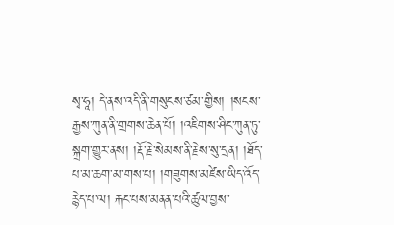སྭ་ཧཱ། དེ་ནས་འདི་ནི་གསུངས་ཙམ་གྱིས། །སངས་རྒྱས་ཀུན་ནི་གྲགས་ཆེན་པོ། །འཇིགས་ཤིང་ཀུན་ཏུ་སྐྲག་གྱུར་ནས། །རྡོ་རྗེ་སེམས་ནི་རྗེས་སུ་དྲན། །ཐོད་པ་མ་ཆག་མ་གས་པ། །གཟུགས་མཛེས་ཡིད་འོད་རྙེད་པ་ལ། རྐང་པས་མནན་པའི་ཚུལ་བྱས་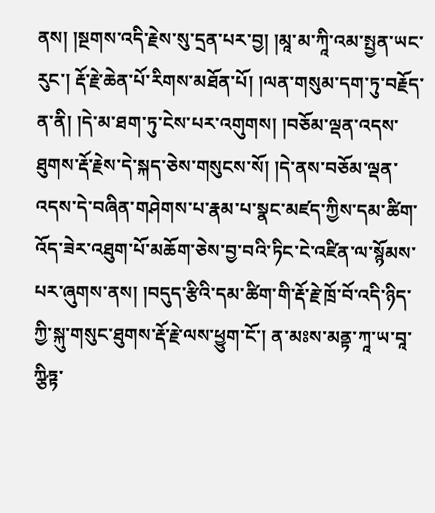ནས། །སྔགས་འདི་རྗེས་སུ་དྲན་པར་བྱ། །མཱ་མ་ཀཱི་འམ་སྤྱན་ཡང་རུང་། རྡོ་རྗེ་ཆེན་པོ་རིགས་མཐོན་པོ། །ལན་གསུམ་དག་ཏུ་བརྗོད་ན་ནི། །དེ་མ་ཐག་ཏུ་ངེས་པར་འགུགས། །བཅོམ་ལྡན་འདས་ཐུགས་རྡོ་རྗེས་དེ་སྐད་ཅེས་གསུངས་སོ། །དེ་ནས་བཅོམ་ལྡན་འདས་དེ་བཞིན་གཤེགས་པ་རྣམ་པ་སྣང་མཛད་ཀྱིས་དམ་ཚིག་འོད་ཟེར་འཐུག་པོ་མཆོག་ཅེས་བྱ་བའི་ཏིང་ངེ་འཛིན་ལ་སྙོམས་པར་ཞུགས་ནས། །བདུད་རྩིའི་དམ་ཚིག་གི་རྡོ་རྗེ་ཁྲོ་བོ་འདི་ཉིད་ཀྱི་སྐུ་གསུང་ཐུགས་རྡོ་རྗེ་ལས་ཕྱུག་ངོ་། ན་མཿས་མནྟ་ཀཱ་ཡ་བཱ་ཀྩིཏྟ་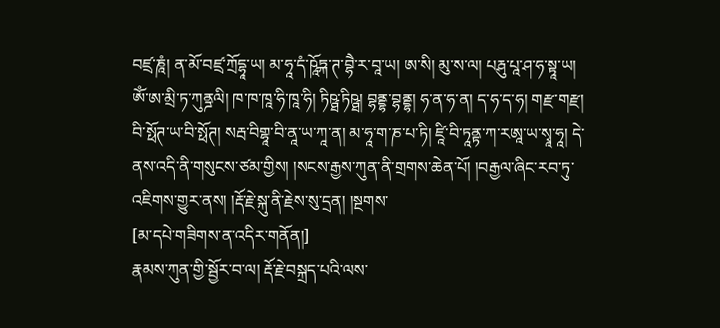བཛྲ་ཎཱཾ། ན་མོ་བཛྲ་ཀྲོདྷཱ་ཡ། མ་ཧཱ་དཾ་ཥཱོཏྐ་ཊ་བྷཻ་ར་བཱ་ཡ། ཨ་སི། མུ་ས་ལ། པརྴུ་པཱ་ཤ་ཧ་སྟཱ་ཡ། ཨོཾ་ཨ་མྲི་ཏ་ཀུནྜལི། ཁ་ཁ་ཁཱ་ཧི་ཁཱ་ཧི། ཏིཥྠ་ཏིཥྠ། བྷནྡྷ་བྷནྡྷ། ཧ་ན་ཧ་ན། ད་ཧ་ད་ཧ། གརྫ་གརྫ། བི་སྥོཊ་ཡ་བི་སྥོཊ། སརྦ་བིགྷཱ་བི་ནཱ་ཡ་ཀཱ་ན། མ་ཧཱ་ག་ཎ་པ་ཏི། ཛཱི་བི་ཏཱནྟ་ཀ་རཨཱ་ཡ་སྭཱ་ཧཱ། དེ་ནས་འདི་ནི་གསུངས་ཙམ་གྱིས། །སངས་རྒྱས་ཀུན་ནི་གྲགས་ཆེན་པོ། །བརྒྱལ་ཞིང་རབ་ཏུ་འཇིགས་གྱུར་ནས། །རྡོ་རྗེ་སྐུ་ནི་རྗེས་སུ་དྲན། །སྔགས་
[མ་དཔེ་གཟིགས་ན་འདིར་གནོན།]
རྣམས་ཀུན་གྱི་སྦྱོར་བ་ལ། རྡོ་རྗེ་བསྐྲད་པའི་ལས་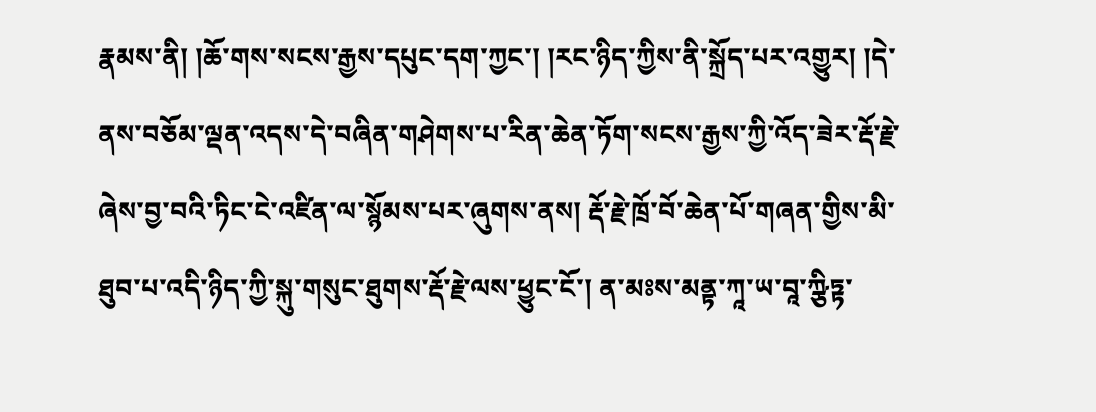རྣམས་ནི། །ཆོ་གས་སངས་རྒྱས་དཔུང་དག་ཀྱང་། །རང་ཉིད་ཀྱིས་ནི་སྐྲོད་པར་འགྱུར། །དེ་ནས་བཅོམ་ལྡན་འདས་དེ་བཞིན་གཤེགས་པ་རིན་ཆེན་ཏོག་སངས་རྒྱས་ཀྱི་འོད་ཟེར་རྡོ་རྗེ་ཞེས་བྱ་བའི་ཏིང་ངེ་འཛིན་ལ་སྙོམས་པར་ཞུགས་ནས། རྡོ་རྗེ་ཁྲོ་བོ་ཆེན་པོ་གཞན་གྱིས་མི་ཐུབ་པ་འདི་ཉིད་ཀྱི་སྐུ་གསུང་ཐུགས་རྡོ་རྗེ་ལས་ཕྱུང་ངོ་། ན་མཿས་མནྟ་ཀཱ་ཡ་བཱ་ཀྩིཏྟ་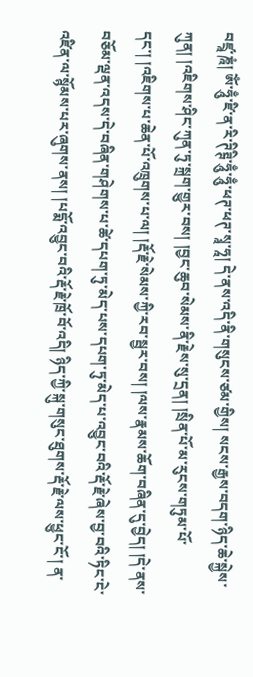བཛྲཱ་ཎཱཾ། ཨོཾ་ཧཱུྃ་ཛི་ན་རི་ཊིཊྚི་ཧཱུྃ་ཧཱུྃ་ཕཊ་ཕཊ་སྭཱ་ཧཱ། དེ་ནས་འདི་ནི་གསུངས་ཙམ་གྱིས། སངས་རྒྱས་བདག་ཉིད་ཆེ་སྐྱེས་ཀུན། །འཇིགས་ཤིང་ཀུན་ཏུ་སྐྲག་གྱུར་བས། །བྱང་ཆུབ་སེམས་ནི་རྗེས་སུ་དྲན། །སྲིན་པོ་མ་རུངས་གཏུམ་པོ་དང་། །འཇིགས་པ་ཆེན་པོ་འཁྲུགས་པ་ལ། །རྡོ་རྗེ་སེམས་ཀྱི་རབ་སྦྱར་བས། །ལས་རྣམས་ཆོག་བཞིན་དུ་བྱེད། །དེ་ནས་བཅོམ་ལྡན་འདས་དེ་བཞིན་གཤེགས་པ་ཚེ་དཔག་ཏུ་མེད་པས་དཔག་ཏུ་མེད་པ་འབྱུང་བའི་རྡོ་རྗེ་ཞེས་བྱ་བའི་ཏིང་ངེ་འཛིན་ལ་སྙོམས་པར་ཞུགས་ནས། །པདྨོ་འབྱུང་བའི་རྡོ་རྗེ་ཁྲོ་བོ་འདི། ཉིད་ཀྱི་སྐུ་གསུང་ཐུགས་རྡོ་རྗེ་ལས་ཕྱུང་ངོ་། ན་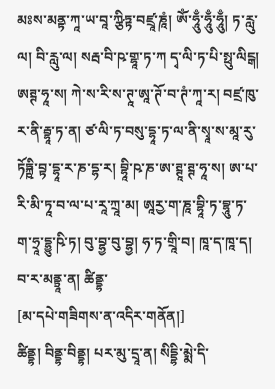མཿས་མནྟ་ཀཱ་ཡ་བཱ་ཀྩིཏྟ་བཛྲཱ་ཎཱཾ། ཨོཾ་ཧཱུྃ་ཧཱུྃ་ཧཱུྃ། ཏ་རླུ་ལ། བི་རླུ་ལ། སརྦ་བི་ཥ་གྷཱ་ཏ་ཀ དྭ་ལི་ཏ་པི་སྥུ་ལིངྒ། ཨཊྚ་ཧཱ་ས། ཀེ་ས་རི་ས་ཊཱ་ཨཱ་ཊོ་བ་ཊཾ་ཀཱ་ར། བཛྲ་ཁུ་ར་ནི་རྦྷཱ་ཏ་ན། ཙ་ལི་ཏ་བསུ་དྷཱ་ཏ་ལ་ནི་སྭཱ་ས་མཱ་རུ་ཏོཏྐྵི་བྟ་དྷཱ་ར་ཎ་དྷ་ར། བྷཱི་ཥ་ཎ་ཨ་ཊྚཱ་ཊྚ་ཧཱ་ས། ཨ་པ་རི་མི་ཏཱ་བ་ལ་པ་རཱ་ཀྲཱ་མ། ཨཱརྱ་ག་ཎཱ་བྷཱི་ཏ་བྷཱུ་ཏ་ག་ཧྲཱ་དྷྱུ་ཥི་ཏ། བུ་བྷྱ་བུ་བྷྱ། ཧ་ཏ་གྲཱི་བ། ཁཱ་ད་ཁཱ་ད། བ་ར་མནྟྲཱ་ན། ཚིནྡྷ་
[མ་དཔེ་གཟིགས་ན་འདིར་གནོན།]
ཚིནྡྷ། བིནྡྷ་བིནྡྷ། པར་མུ་དྲཱ་ན། སིདྡྷི་མྨེ་དི་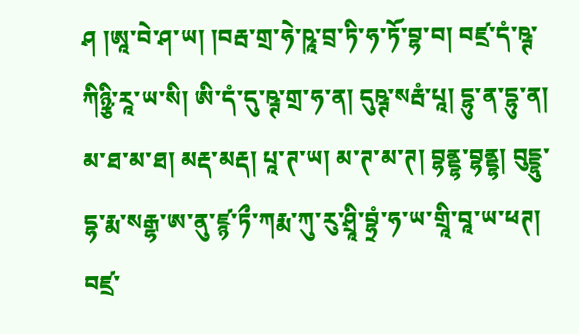ཤ །ཨཱ་བེ་ཤ་ཡ། །བརྦ་གྲ་ཧེ་ཥཱ་བྲ་ཏི་ཧ་ཏོ་བྷ་བ། བཛྲ་དཾ་ཥྚ་ཀིཉྩི་རཱ་ཡ་སི། ཨི་དཾ་དུ་ཥྚ་གྲ་ཧ་ན། དུཥྚ་སརྦཾ་པཱ། དྷུ་ན་དྷུ་ན། མ་ཐ་མ་ཐ། མརྡ་མརྡ། པཱ་ཊ་ཡ། མ་ཊ་མ་ཊ། བྷནྡྷ་བྷནྡྷ། བུདྡྷུ་དྷ་རྨ་སརྒྷ་ཨ་ནུ་ཛྙ་ཏྀ་ཀརྨ་ཀུ་རུ་ཤྲཱི་བྷྲཾ་ཧ་ཡ་གྲཱི་བཱ་ཡ་ཕཊ། བཛྲ་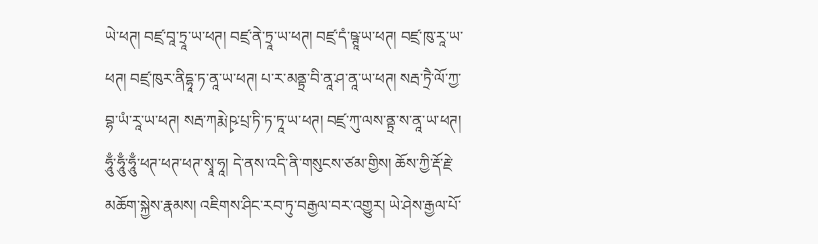ཡེ་ཕཊ། བཛྲ་བཱ་ཏྲཱ་ཡ་ཕཊ། བཛྲ་ནེ་ཏྲཱ་ཡ་ཕཊ། བཛྲ་དཾ་ཥྚཱ་ཡ་ཕཊ། བཛྲ་ཁུ་རཱ་ཡ་ཕཊ། བཛྲ་ཁུར་ནིདྷཱ་ཏ་ནཱ་ཡ་ཕཊ། པ་ར་མནྟྲ་བི་ནཱ་ཤ་ནཱ་ཡ་ཕཊ། སརྦ་ཏྲཻ་ལོ་ཀྱ་བྷ་ཡཾ་རཱ་ཡ་ཕཊ། སརྦ་ཀརྨེ་ཥྭ་པྲ་ཏི་ཏ་ཏཱ་ཡ་ཕཊ། བཛྲ་ཀུ་ལས་ནྟྲ་ས་ནཱ་ཡ་ཕཊ། ཧཱུྃ་ཧཱུྃ་ཧཱུྃ་ཕཊ་ཕཊ་ཕཊ་སྭཱ་ཧཱ། དེ་ནས་འདི་ནི་གསུངས་ཙམ་གྱིས། ཆོས་ཀྱི་རྡོ་རྗེ་མཆོག་སྐྱེས་རྣམས། འཇིགས་ཤིང་རབ་ཏུ་བརྒྱལ་བར་འགྱུར། ཡེ་ཤེས་རྒྱལ་པོ་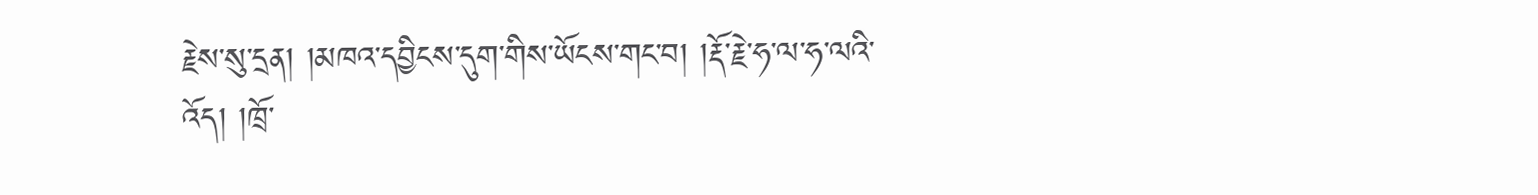རྗེས་སུ་དྲན། །མཁའ་དབྱིངས་དུག་གིས་ཡོངས་གང་བ། །རྡོ་རྗེ་ཧ་ལ་ཧ་ལའི་འོད། །ཁྲོ་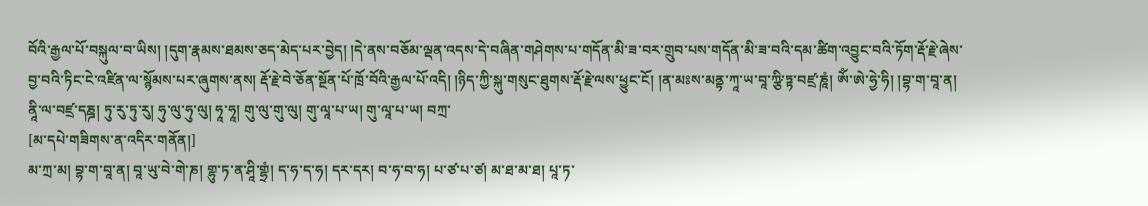བོའི་རྒྱལ་པོ་བསྐུལ་བ་ཡིས། །དུག་རྣམས་ཐམས་ཅད་མེད་པར་བྱེད། །དེ་ནས་བཅོམ་ལྡན་འདས་དེ་བཞིན་གཤེགས་པ་གདོན་མི་ཟ་བར་གྲུབ་པས་གདོན་མི་ཟ་བའི་དམ་ཚིག་འབྱུང་བའི་ཏོག་རྡོ་རྗེ་ཞེས་བྱ་བའི་ཏིང་ངེ་འཛིན་ལ་སྙོམས་པར་ཞུགས་ནས། རྡོ་རྗེ་བེ་ཅོན་སྔོན་པོ་ཁྲོ་བོའི་རྒྱལ་པོ་འདི། །ཉིད་ཀྱི་སྐུ་གསུང་ཐུགས་རྡོ་རྗེ་ལས་ཕྱུང་ངོ། །ན་མཿས་མནྟ་ཀཱ་ཡ་བཱ་ཀྩི་ཏྟ་བཛྲ་ཎཱཾ། ཨོཾ་ཨེ་ཧྱེ་ཧི། །བྷ་ག་བཱ་ན། ནཱི་ལ་བཛྲ་དཎྜ། ཏུ་རུ་ཏུ་རུ། ཧུ་ལུ་ཧུ་ལུ། ཧཱ་ཧཱ། གུ་ལུ་གུ་ལུ། གུ་ལཱ་པ་ཡ། གུ་ལཱ་པ་ཡ། བཀྲ་
[མ་དཔེ་གཟིགས་ན་འདིར་གནོན།]
མ་ཀྲ་མ། བྷ་ག་བཱ་ན། བཱ་ཡུ་བེ་གེ་ཎ། གྷུ་ཏ་ན་ཤཱི་གྷྲཾ། ད་ཧ་ད་ཧ། དར་དར། བ་ཧ་བ་ཧ། པ་ཙ་པ་ཙ། མ་ཐ་མ་ཐ། པཱ་ཏ་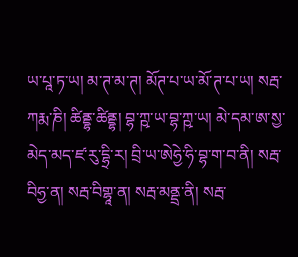ཡ་པཱ་ཏ་ཡ། མ་ཊ་མ་ཊ། མོཊ་པ་ཡ་མོ་ཊ་པ་ཡ། སརྦ་ཀརྨ་ཎི། ཚིནྡྷ་ཚིནྡྷ། བྷ་ཀྵ་ཡ་བྷ་ཀྵ་ཡ། མེ་དམ་ཨ་སྱ་མེད་མད་ཛ་རུ་དྷྲི་ར། བྲི་ཡ་ཨེཧྱེ་ཧི་བྷ་ག་བ་ནི། སརྦ་བིཧྱ་ན། སརྦ་བིགྷཱ་ན། སརྦ་མནྡྲ་ནི། སརྦ་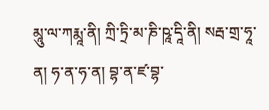མཱུ་ལ་ཀརྨཱ་ནི། ཀྲི་ཏྲི་མ་ཎི་ཥཱ་དཱི་ནི། སརྦ་གྲ་ཧཱ་ན། ཧ་ན་ཧ་ན། བྷ་ན་ཛ་བྷ་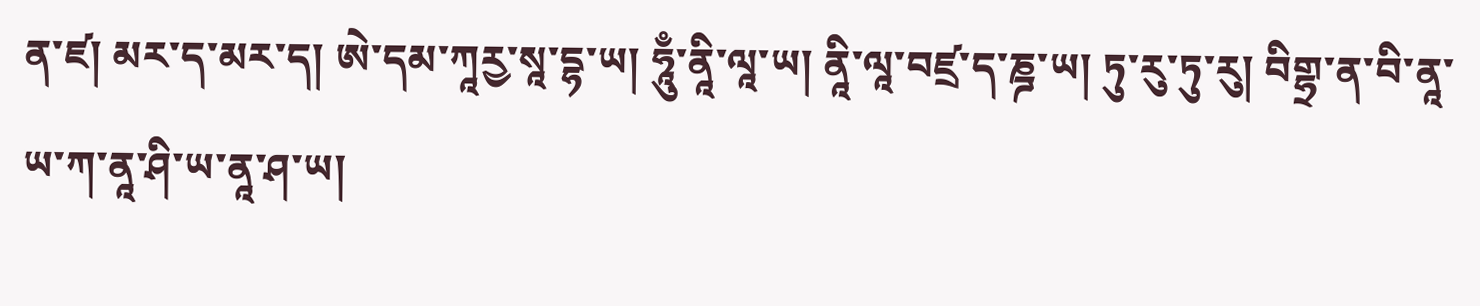ན་ཛ། མར་ད་མར་ད། ཨེ་དམ་ཀཱརྱ་སཱ་དྷ་ཡ། ཧཱུྃ་ནཱི་ལཱ་ཡ། ནཱི་ལཱ་བཛྲ་ད་ཎྜ་ཡ། ཏུ་རུ་ཏུ་རུ། བིགྷྲ་ན་བི་ནཱ་ཡ་ཀ་ནཱ་ཤི་ཡ་ནཱ་ཤ་ཡ།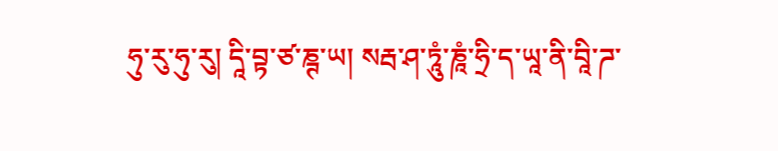ཧུ་རུ་ཧུ་རུ། དཱི་བྟ་ཙ་ཎྚ་ཡ། སརྦ་ཤ་ཏཱུཾ་ཎཱཾ་ཧྲི་ད་ཡཱ་ནི་བཱི་ཌ་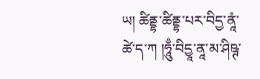ཡ། ཚིནྡྷ་ཚིནྡྷ་པར་བིདྱ་ནཱཾ་ཚེ་ད་ཀ །ཧཱུྃ་བིདྱཱ་ནཱ་མ་ཤིཥྚ་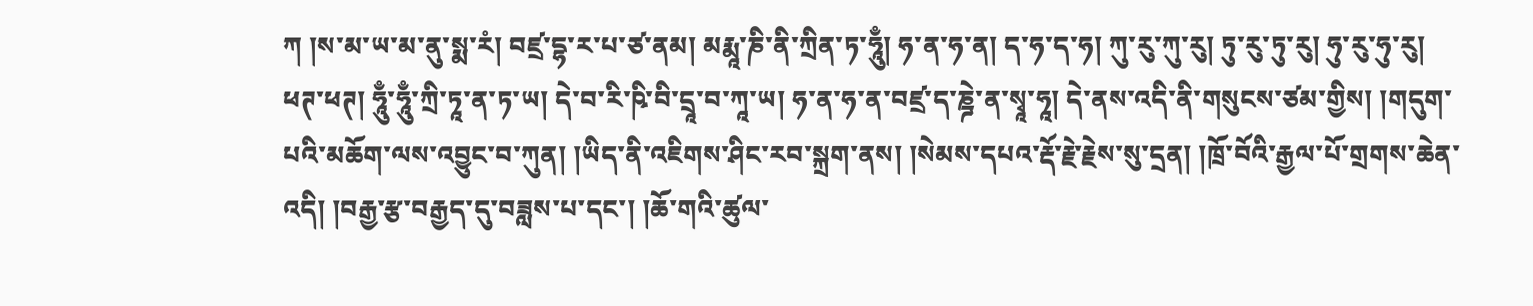ཀ །ས་མ་ཡ་མ་ནུ་སྨ་རཾ། བཛྲ་དྷ་ར་པ་ཙ་ནམ། མརྨཱ་ཎི་ནི་ཀྲིན་ཏ་ཧཱུྃ། ཧ་ན་ཧ་ན། ད་ཧ་ད་ཧ། ཀུ་རུ་ཀུ་རུ། ཏུ་རུ་ཏུ་རུ། ཧུ་རུ་ཧུ་རུ། ཕཊ་ཕཊ། ཧཱུྃ་ཧཱུྃ་ཀྲི་ཏཱ་ན་ཏ་ཡ། དེ་བ་རི་ཥི་བི་དྲཱ་བ་ཀཱ་ཡ། ཧ་ན་ཧ་ན་བཛྲ་ད་ཎྜེ་ན་སྭཱ་ཧཱ། དེ་ནས་འདི་ནི་གསུངས་ཙམ་གྱིས། །གདུག་པའི་མཆོག་ལས་འབྱུང་བ་ཀུན། །ཡིད་ནི་འཇིགས་ཤིང་རབ་སྐྲག་ནས། །སེམས་དཔའ་རྡོ་རྗེ་རྗེས་སུ་དྲན། །ཁྲོ་བོའི་རྒྱལ་པོ་གྲགས་ཆེན་འདི། །བརྒྱ་རྩ་བརྒྱད་དུ་བཟླས་པ་དང་། །ཆོ་གའི་ཚུལ་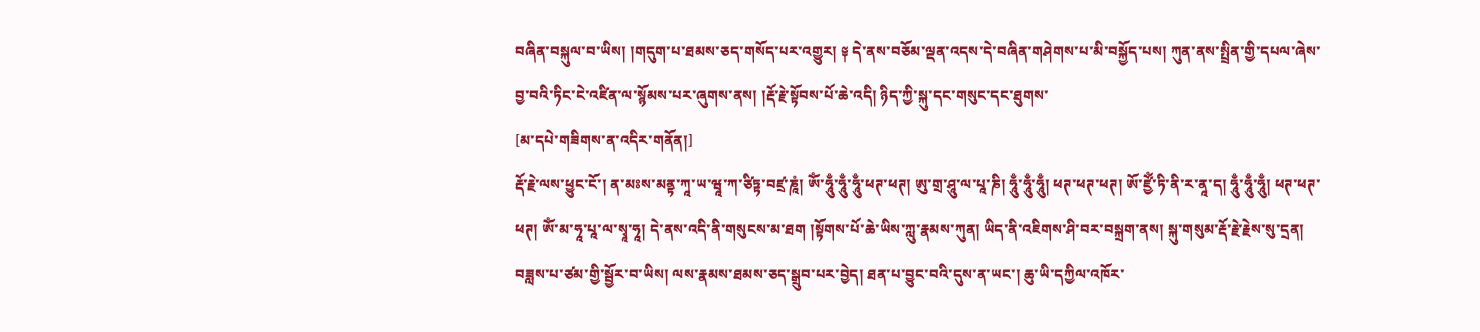བཞིན་བསྐུལ་བ་ཡིས། །གདུག་པ་ཐམས་ཅད་གསོད་པར་འགྱུར། ༈ དེ་ནས་བཅོམ་ལྡན་འདས་དེ་བཞིན་གཤེགས་པ་མི་བསྐྱོད་པས། ཀུན་ནས་སྤྲིན་གྱི་དཔལ་ཞེས་བྱ་བའི་ཏིང་ངེ་འཛིན་ལ་སྙོམས་པར་ཞུགས་ནས། །རྡོ་རྗེ་སྟོབས་པོ་ཆེ་འདི། ཉིད་ཀྱི་སྐུ་དང་གསུང་དང་ཐུགས་
[མ་དཔེ་གཟིགས་ན་འདིར་གནོན།]
རྡོ་རྗེ་ལས་ཕྱུང་ངོ་། ན་མཿས་མནྟ་ཀཱ་ཡ་ཝཱ་ཀ་ཙིཏྟ་བཛྲ་ཎཱཾ། ཨོཾ་ཧཱུྃ་ཧཱུྃ་ཧཱུྃ་ཕཊ་ཕཊ། ཨུ་གྲ་ཤཱུ་ལ་པཱ་ཎི། ཧཱུྃ་ཧཱུྃ་ཧཱུྃ། ཕཊ་ཕཊ་ཕཊ། ཨོ་ཛྱོཾ་ཏི་ནི་ར་ནཱ་ད། ཧཱུྃ་ཧཱུྃ་ཧཱུྃ། ཕཊ་ཕཊ་ཕཊ། ཨོཾ་མ་ཧཱ་པཱ་ལ་སྭཱ་ཧཱ། དེ་ནས་འདི་ནི་གསུངས་མ་ཐག །སྟོགས་པོ་ཆེ་ཡིས་ཀླུ་རྣམས་ཀུན། ཡིད་ནི་འཇིགས་ཤི་བར་བསྐྲག་ནས། སྐུ་གསུམ་རྡོ་རྗེ་རྗེས་སུ་དྲན། བཟླས་པ་ཙམ་གྱི་སྦྱོར་བ་ཡིས། ལས་རྣམས་ཐམས་ཅད་སྒྲུབ་པར་བྱེད། ཐན་པ་བྱུང་བའི་དུས་ན་ཡང་། ཆུ་ཡི་དཀྱིལ་འཁོར་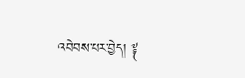འབེབས་པར་བྱེད། ༈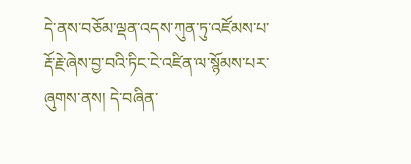དེ་ནས་བཅོམ་ལྡན་འདས་ཀུན་ཏུ་འཛོམས་པ་རྡོ་རྗེ་ཞེས་བྱ་བའི་ཏིང་ངེ་འཛིན་ལ་སྙོམས་པར་ཞུགས་ནས། དེ་བཞིན་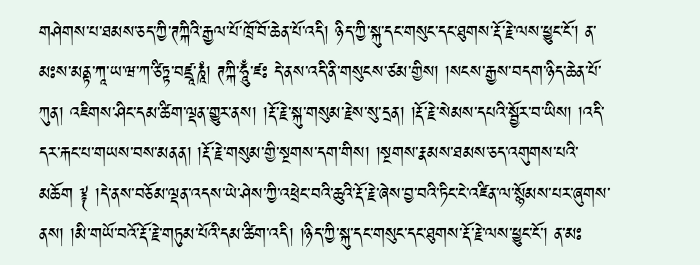གཤེགས་པ་ཐམས་ཅད་ཀྱི་ཊཀྐིའི་རྒྱལ་པོ་ཁྲོ་བོ་ཆེན་པོ་འདི། ཉིད་ཀྱི་སྐུ་དང་གསུང་དང་ཐུགས་རྡོ་རྗེ་ལས་ཕྱུང་ངོ་། ན་མཿས་མནྟ་ཀཱ་ཡ་ཝ་ཀ་ཙིཏྟ་བཛྲཱ་ཎཱཾ། ཊཀྐི་ཧཱུྃ་ཛཿ དེ་ནས་འདི་ནི་གསུངས་ཙམ་གྱིས། །སངས་རྒྱས་བདག་ཉིད་ཆེན་པོ་ཀུན། འཇིགས་ཤིང་དམ་ཚིག་ལྡན་གྱུར་ནས། །རྡོ་རྗེ་སྐུ་གསུམ་རྗེས་སུ་དྲན། །རྡོ་རྗེ་སེམས་དཔའི་སྦྱོར་བ་ཡིས། །འདི་དར་རྐང་པ་གཡས་བས་མནན། །རྡོ་རྗེ་གསུམ་གྱི་སྔགས་དག་གིས། །སྔགས་རྣམས་ཐམས་ཅད་འགུགས་པའི་མཆོག ༈ །དེ་ནས་བཅོམ་ལྡན་འདས་ཡེ་ཤེས་ཀྱི་འཕྲེང་བའི་ཆུའི་རྡོ་རྗེ་ཞེས་བྱ་བའི་ཏིང་ངེ་འཛིན་ལ་སྙོམས་པར་ཞུགས་ནས། །མི་གཡོ་བའོ་རྡོ་རྗེ་གཏུམ་པོའི་དམ་ཚིག་འདི། །ཉིད་ཀྱི་སྐུ་དང་གསུང་དང་ཐུགས་རྡོ་རྗེ་ལས་ཕྱུང་ངོ་། ན་མཿ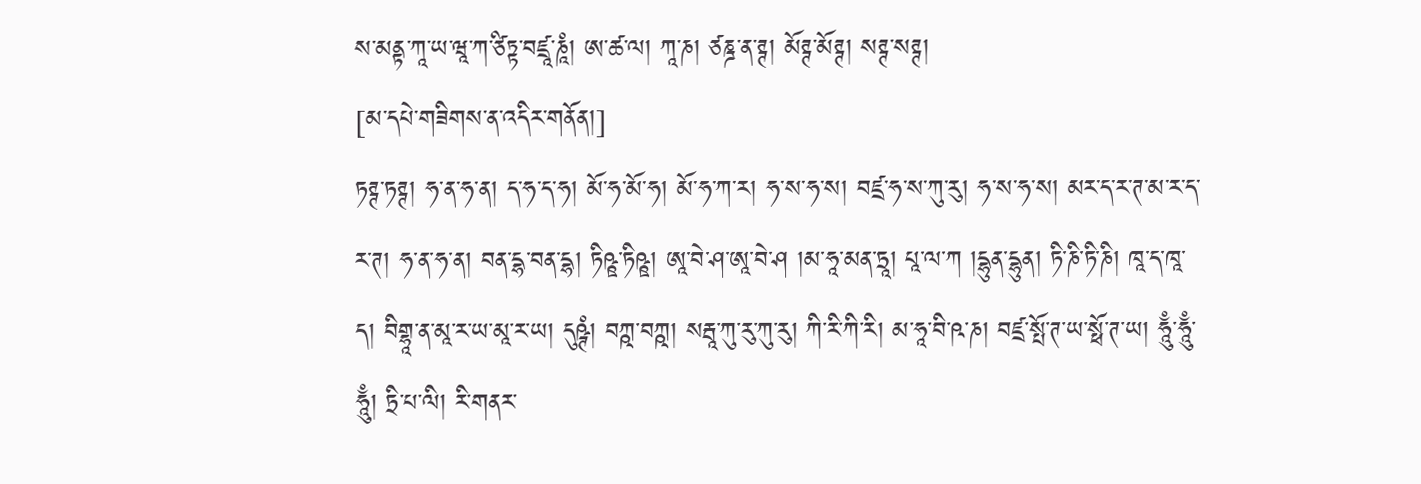ས་མནྟ་ཀཱ་ཡ་ཝཱ་ཀ་ཙིཏྟ་བཛྲཱ་ཎཱཾ། ཨ་ཚ་ལ། ཀཱ་ཎ། ཙཎྜ་ན་ཊྚ། མོཊྚ་མོཊྚ། སཊྚ་སཊྚ།
[མ་དཔེ་གཟིགས་ན་འདིར་གནོན།]
ཏཊྚ་ཏཊྚ། ཧ་ན་ཧ་ན། ད་ཧ་ད་ཧ། མོ་ཧ་མོ་ཧ། མོ་ཧ་ཀ་ར། ཧ་ས་ཧ་ས། བཛྲ་ཧ་ས་ཀུ་རུ། ཧ་ས་ཧ་ས། མར་ད་ར་ཊ་མ་ར་ད་ར་ཊ། ཧ་ན་ཧ་ན། བན་དྷ་བན་དྷ། ཏིཥྛ་ཏིཥྛ། ཨཱ་བེ་ཤ་ཨཱ་བེ་ཤ །མ་ཧཱ་མན་ཏྲཱ། པཱ་ལ་ཀ །དྷུན་དྷུན། ཏི་ཎི་ཏི་ཎི། ཁཱ་ད་ཁཱ་ད། བིགྷཱ་ན་མཱ་ར་ཡ་མཱ་ར་ཡ། དུཥྚཾ། བཀྵ་བཀྵ། སརྦཱ་ཀུ་རུ་ཀུ་རུ། ཀི་རི་ཀི་རི། མ་ཧཱ་བི་ཥ་ཎ། བཛྲ་སྤོ་ཊ་ཡ་སྥོ་ཊ་ཡ། ཧཱུྃ་ཧཱུྃ་ཧཱུྃ། ཏྲི་པ་ལི། རི་གནར་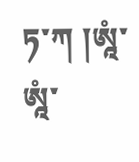ཏ་ཀ །ཨཱཾ་ཨཱཾ་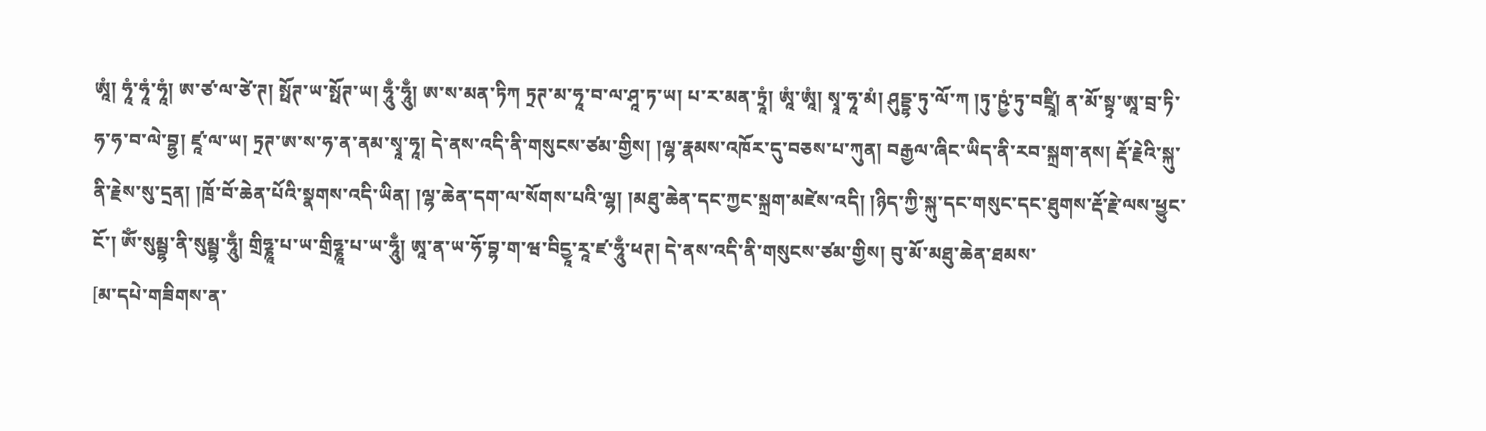ཨཱཾ། ཧཱཾ་ཧཱཾ་ཧཱཾ། ཨ་ཙ་ལ་ཙེ་ཊ། སྥོཊ་ཡ་སྥོཊ་ཡ། ཧཱུྃ་ཧཱུྃ། ཨ་ས་མན་ཏིཀ ཏྲཊ་མ་ཧཱ་བ་ལ་ཤཱ་ཏ་ཡ། པ་ར་མན་ཏྲཱཾ། ཨཱཾ་ཨཱཾ། སྭཱ་ཧཱ་མཾ། ཤུདྡྷ་ཏུ་ལོ་ཀ །ཏུ་ཥྱཾ་ཏུ་བཛྲཱི། ན་མོ་སྟྭ་ཨཱ་བྲ་ཏི་ཧ་ཧ་བ་ལེ་བྷྱ། ཛཱ་ལ་ཡ། ཏྲཊ་ཨ་ས་ཧ་ན་ནམ་སྭཱ་ཧཱ། དེ་ནས་འདི་ནི་གསུངས་ཙམ་གྱིས། །ལྷ་རྣམས་འཁོར་དུ་བཅས་པ་ཀུན། བརྒྱལ་ཞིང་ཡིད་ནི་རབ་སྐྲག་ནས། རྡོ་རྗེའི་སྐུ་ནི་རྗེས་སུ་དྲན། །ཁྲོ་བོ་ཆེན་པོའི་སྣགས་འདི་ཡིན། །ལྷ་ཆེན་དག་ལ་སོགས་པའི་ལྷ། །མཐུ་ཆེན་དང་ཀྱང་སྐྲག་མཛེས་འདི། །ཉིད་ཀྱི་སྐུ་དང་གསུང་དང་ཐུགས་རྡོ་རྗེ་ལས་ཕྱུང་ངོ་། ཨོཾ་སུམྦྷ་ནི་སུམྦྷ་ཧཱུྃ། གྲིཧྞཱ་པ་ཡ་གྲིཧྞཱ་པ་ཡ་ཧཱུྃ། ཨཱ་ན་ཡ་ཧོ་བྷ་ག་ཝ་བིདྱཱ་རཱ་ཛ་ཧཱུྃ་ཕཊ། དེ་ནས་འདི་ནི་གསུངས་ཙམ་གྱིས། བུ་མོ་མཐུ་ཆེན་ཐམས་
[མ་དཔེ་གཟིགས་ན་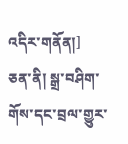འདིར་གནོན།]
ཅན་ནི། སྒྲ་བཤིག་གོས་དང་བྲལ་གྱུར་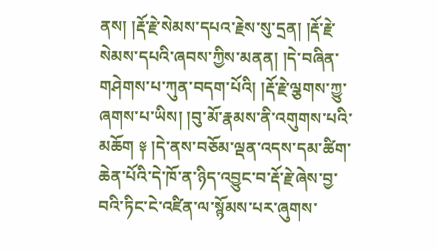ནས། །རྡོ་རྗེ་སེམས་དཔའ་རྗེས་སུ་དྲན། །རྡོ་རྗེ་སེམས་དཔའི་ཞབས་ཀྱིས་མནན། །དེ་བཞིན་གཤེགས་པ་ཀུན་བདག་པོའི། །རྡོ་རྗེ་ལྕགས་ཀྱུ་ཞགས་པ་ཡིས། །བུ་མོ་རྣམས་ནི་འགུགས་པའི་མཆོག ༈ །དེ་ནས་བཅོམ་ལྡན་འདས་དམ་ཚིག་ཆེན་པོའི་དེ་ཁོ་ན་ཉིད་འབྱུང་བ་རྡོ་རྗེ་ཞེས་བྱ་བའི་ཏིང་ངེ་འཛིན་ལ་སྙོམས་པར་ཞུགས་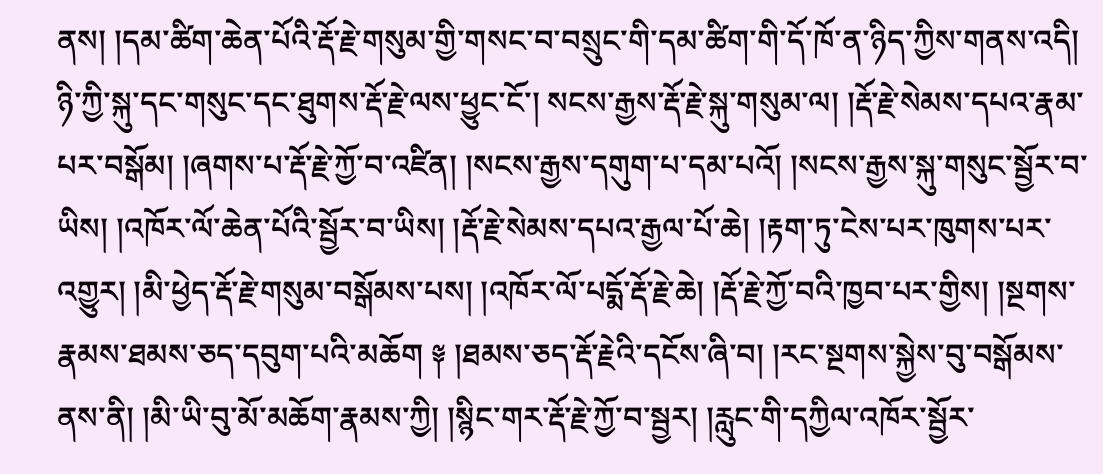ནས། །དམ་ཚིག་ཆེན་པོའི་རྡོ་རྗེ་གསུམ་གྱི་གསང་བ་བསྲུང་གི་དམ་ཚིག་གི་དོ་ཁོ་ན་ཉིད་ཀྱིས་གནས་འདི། ཉི་ཀྱི་སྐུ་དང་གསུང་དང་ཐུགས་རྡོ་རྗེ་ལས་ཕྱུང་ངོ་། སངས་རྒྱས་རྡོ་རྗེ་སྐུ་གསུམ་ལ། །རྡོ་རྗེ་སེམས་དཔའ་རྣམ་པར་བསྒོམ། །ཞགས་པ་རྡོ་རྗེ་ཀྱོ་བ་འཛིན། །སངས་རྒྱས་དགུག་པ་དམ་པའོ། །སངས་རྒྱས་སྐུ་གསུང་སྦྱོར་བ་ཡིས། །འཁོར་ལོ་ཆེན་པོའི་སྦྱོར་བ་ཡིས། །རྡོ་རྗེ་སེམས་དཔའ་རྒྱལ་པོ་ཆེ། །རྟག་ཏུ་ངེས་པར་ཁུགས་པར་འགྱུར། །མི་ཕྱེད་རྡོ་རྗེ་གསུམ་བསྒོམས་པས། །འཁོར་ལོ་པདྨོ་རྡོ་རྗེ་ཆེ། །རྡོ་རྗེ་ཀྱོ་བའི་ཁྱབ་པར་གྱིས། །སྔགས་རྣམས་ཐམས་ཅད་དབུག་པའི་མཆོག ༈ །ཐམས་ཅད་རྡོ་རྗེའི་དངོས་ཞི་བ། །རང་སྔགས་སྐྱེས་བུ་བསྒོམས་ནས་ནི། །མི་ཡི་བུ་མོ་མཆོག་རྣམས་ཀྱི། །སྙིང་གར་རྡོ་རྗེ་ཀྱོ་བ་སྦྱར། །རླུང་གི་དཀྱིལ་འཁོར་སྦྱོར་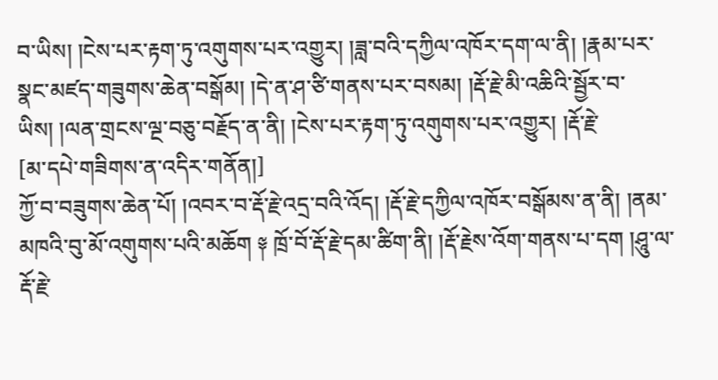བ་ཡིས། །ངེས་པར་རྟག་ཏུ་འགུགས་པར་འགྱུར། །ཟླ་བའི་དཀྱིལ་འཁོར་དག་ལ་ནི། །རྣམ་པར་སྣང་མཛད་གཟུགས་ཆེན་བསྒོམ། །དེ་ན་ཤ་ཙི་གནས་པར་བསམ། །རྡོ་རྗེ་མི་འཆིའི་སྦྱོར་བ་ཡིས། །ལན་གྲངས་ལྔ་བཅུ་བརྗོད་ན་ནི། །ངེས་པར་རྟག་ཏུ་འགུགས་པར་འགྱུར། །རྡོ་རྗེ་
[མ་དཔེ་གཟིགས་ན་འདིར་གནོན།]
ཀྱོ་བ་བཟུགས་ཆེན་པོ། །འབར་བ་རྡོ་རྗེ་འདྲ་བའི་འོད། །རྡོ་རྗེ་དཀྱིལ་འཁོར་བསྒོམས་ན་ནི། །ནམ་མཁའི་བུ་མོ་འགུགས་པའི་མཆོག ༈ ཁྲོ་བོ་རྡོ་རྗེ་དམ་ཚིག་ནི། །རྡོ་རྗེས་འོག་གནས་པ་དག །ཤཱུ་ལ་རྡོ་རྗེ་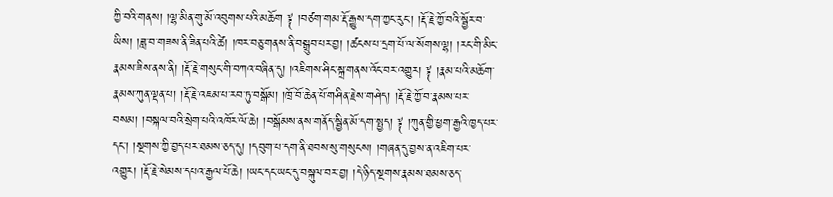ཀྱི་བའི་གནས། །ལྷ་མིན་གུ་མོ་འབུགས་པའི་མཆོག ༈ །བཙག་གམ་རྡོ་རྒྱུས་དག་ཀྱང་རུང་། །རྡོ་རྗེ་ཀྱོ་བའི་སྦྱོར་བ་ཡིས། །ཟླ་བ་གཟས་ནི་ཟིན་པའི་ཚེ། །ཁར་བཅུ་གནས་ནི་བསྒྲུབ་པར་བྱ། །ཚངས་པ་དྲག་པོ་ལ་སོགས་ལྷ། །རང་གི་མིང་རྣམས་ཟིས་ནས་ནི། །རྡོ་རྗེ་གསུང་གི་བཀའ་བཞིན་དུ། །འཇིགས་ཤིང་སྐྲ་གནས་འོང་བར་འགྱུར། ༈ །རྣམ་པའི་མཆོག་རྣམས་ཀུན་ལྡན་པ། །རྡོ་རྗེ་འཇམ་པ་རབ་ཏུ་བསྒོམ། །ཁྲོ་བོ་ཆེན་པོ་གཤིན་རྗེས་གཤེད། །རྡོ་རྗེ་ཀྱོ་བ་རྣམས་པར་བསམ། །བསྐལ་བའི་སྲེག་པའི་འཁོར་ལོ་ཆེ། །བསྒོམས་ནས་གནོད་སྦྱིན་མོ་དག་སྤྱད། ༈ །ཀུན་གྱི་ཕྱག་རྒྱའི་ཁྱད་པར་དང་། །སྔགས་ཀྱི་བྱད་པར་ཐམས་ཅད་དུ། །དབུག་པ་དག་ནི་ཐབས་སུ་གསུངས། །གཞན་དུ་བྱས་ན་འཇིག་པར་འགྱུར། །རྡོ་རྗེ་སེམས་དཔའ་རྒྱལ་པོ་ཆེ། །ཡང་དང་ཡང་དུ་བསྐུལ་བར་བྱ། །དེ་ཉིད་སྔགས་རྣམས་ཐམས་ཅད་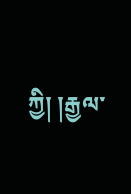ཀྱི། །རྒྱལ་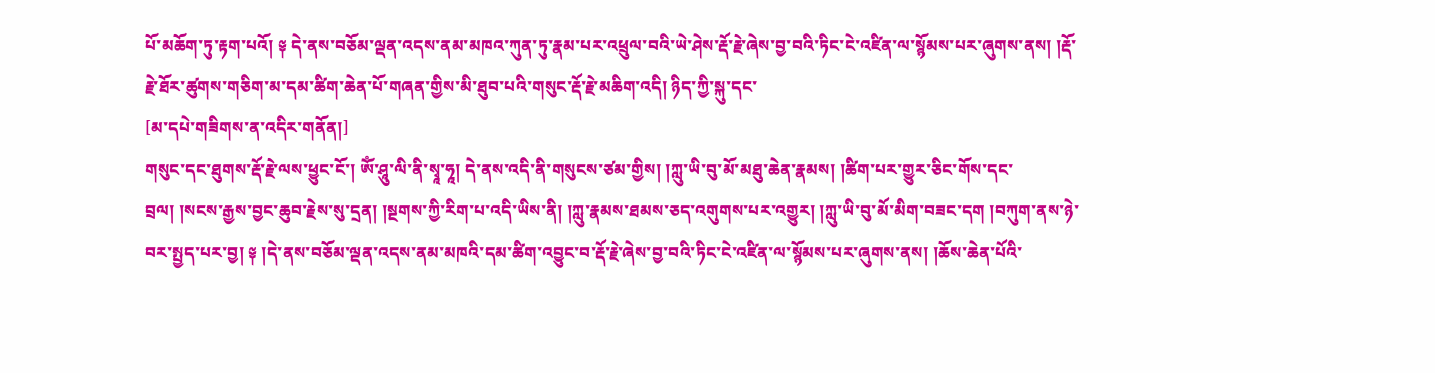པོ་མཆོག་ཏུ་རྟག་པའོ། ༈ དེ་ནས་བཅོམ་ལྡན་འདས་ནམ་མཁའ་ཀུན་ཏུ་རྣམ་པར་འཕྲུལ་བའི་ཡེ་ཤེས་རྡོ་རྗེ་ཞེས་བྱ་བའི་ཏིང་ངེ་འཛིན་ལ་སྙོམས་པར་ཞུགས་ནས། །རྡོ་རྗེ་ཐོར་ཚུགས་གཅིག་མ་དམ་ཚིག་ཆེན་པོ་གཞན་གྱིས་མི་ཐུབ་པའི་གསུང་རྡོ་རྗེ་མཆིག་འདི། ཉིད་ཀྱི་སྐུ་དང་
[མ་དཔེ་གཟིགས་ན་འདིར་གནོན།]
གསུང་དང་ཐུགས་རྡོ་རྗེ་ལས་ཕྱུང་ངོ་། ཨོཾ་ཤཱུ་ལི་ནི་སྭཱ་ཧཱ། དེ་ནས་འདི་ནི་གསུངས་ཙམ་གྱིས། །ཀླུ་ཡི་བུ་མོ་མཐུ་ཆེན་རྣམས། །ཚིག་པར་གྱུར་ཅིང་གོས་དང་བྲལ། །སངས་རྒྱས་བྱང་ཆུབ་རྗེས་སུ་དྲན། །སྔགས་ཀྱི་རིག་པ་འདི་ཡིས་ནི། །ཀླུ་རྣམས་ཐམས་ཅད་འགུགས་པར་འགྱུར། །ཀླུ་ཡི་བུ་མོ་མིག་བཟང་དག །བཀུག་ནས་ཉེ་བར་སྤྱད་པར་བྱ། ༈ །དེ་ནས་བཅོམ་ལྡན་འདས་ནམ་མཁའི་དམ་ཚིག་འབྱུང་བ་རྡོ་རྗེ་ཞེས་བྱ་བའི་ཏིང་ངེ་འཛིན་ལ་སྙོམས་པར་ཞུགས་ནས། །ཆོས་ཆེན་པོའི་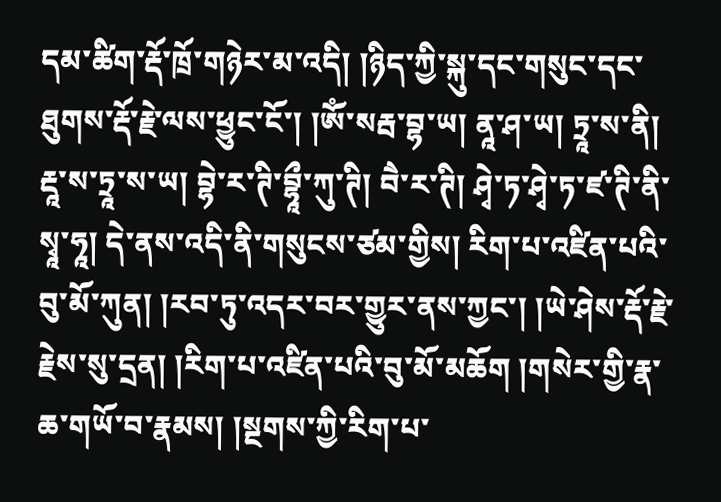དམ་ཚིག་རྡོ་ཁྲོ་གཉེར་མ་འདི། །ཉིད་ཀྱི་སྐུ་དང་གསུང་དང་ཐུགས་རྡོ་རྗེ་ལས་ཕྱུང་ངོ་། །ཨོཾ་སརྦ་བྷ་ཡ། ནཱ་ཤ་ཡ། ཏྲཱ་ས་ནི། རྡཱ་ས་ཏྲཱ་ས་ཡ། བྷེ་ར་ཊི་བྷཱྀ་ཀུ་ཊི། བཻ་ར་ཊི། ཤྭེ་ཏ་ཤྭེ་ཏ་ཛ་ཊི་ནི་སྭཱ་ཧཱ། དེ་ནས་འདི་ནི་གསུངས་ཙམ་གྱིས། རིག་པ་འཛིན་པའི་བུ་མོ་ཀུན། །རབ་ཏུ་འདར་བར་གྱུར་ནས་ཀྱང་། །ཡེ་ཤེས་རྡོ་རྗེ་རྗེས་སུ་དྲན། །རིག་པ་འཛིན་པའི་བུ་མོ་མཆོག །གསེར་གྱི་རྣ་ཆ་གཡོ་བ་རྣམས། །སྔགས་ཀྱི་རིག་པ་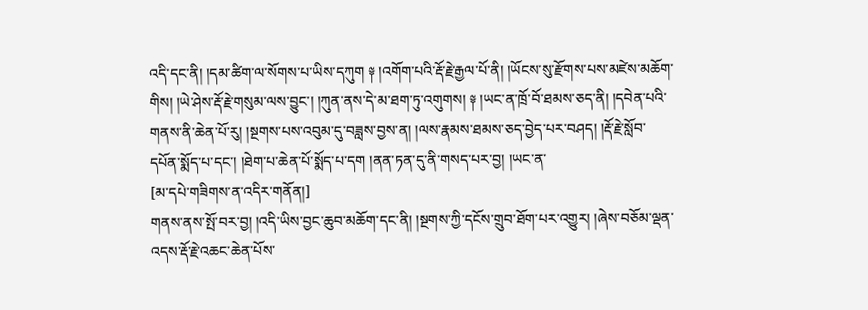འདི་དང་ནི། །དམ་ཚིག་ལ་སོགས་པ་ཡིས་དཀུག ༈ །འགོག་པའི་རྡོ་རྗེ་རྒྱལ་པོ་ནི། །ཡོངས་སུ་རྫོགས་པས་མཛེས་མཆོག་གིས། །ཡེ་ཤེས་རྡོ་རྗེ་གསུམ་ལས་བྱུང་། །ཀུན་ནས་དེ་མ་ཐག་ཏུ་འགུགས། ༈ །ཡང་ན་ཁྲོ་བོ་ཐམས་ཅད་ནི། །དབེན་པའི་གནས་ནི་ཆེན་པོ་རུ། །སྔགས་པས་འབུམ་དུ་བཟླས་བྱས་ན། །ལས་རྣམས་ཐམས་ཅད་བྱེད་པར་བཤད། །རྡོ་རྗེ་སློབ་དཔོན་སྨོད་པ་དང་། །ཐེག་པ་ཆེན་པོ་སྨོད་པ་དག །ནན་ཏན་དུ་ནི་གསད་པར་བྱ། །ཡང་ན་
[མ་དཔེ་གཟིགས་ན་འདིར་གནོན།]
གནས་ནས་སྤོ་བར་བྱ། །འདི་ཡིས་བྱང་ཆུབ་མཆོག་དང་ནི། །སྔགས་ཀྱི་དངོས་གྲུབ་ཐོག་པར་འགྱུར། །ཞེས་བཅོམ་ལྡན་འདས་རྡོ་རྗེ་འཆང་ཆེན་པོས་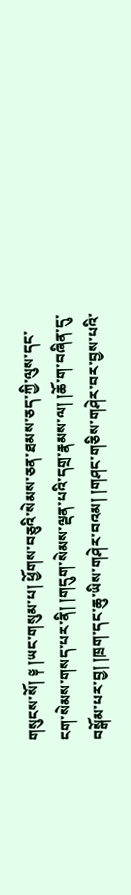གསུངས་སོ། ༈ །ཡང་གསུམ་པ། ཕྱོགས་བཅུའི་སེམས་ཅན་ཐམས་ཅད་ཀྱི་ལུས་དང་ངག་སེམས་གསད་པར་ནི། །གདུག་སེམས་ལྡན་པའི་དགྲ་རྣམས་ལ། །ཆོ་ག་བཞིན་དུ་བསྒོམ་པར་བྱ། །ཁྲག་དང་ཆུ་ཡིས་གཤེར་བའམ། །གཤང་གཅིས་གཤེར་བར་བྱས་པའི་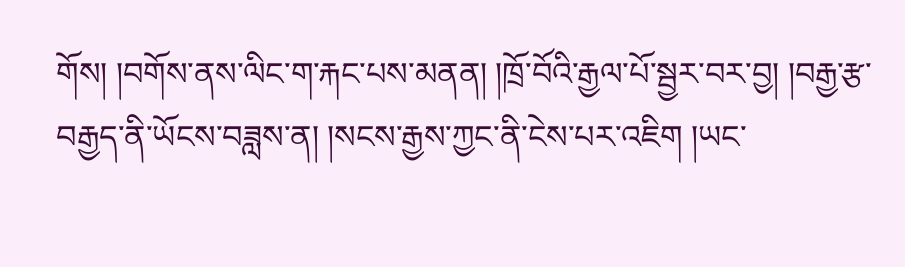གོས། །བགོས་ནས་ལིང་ག་རྐང་པས་མནན། །ཁྲོ་བོའི་རྒྱལ་པོ་སྦྱར་བར་བྱ། །བརྒྱ་རྩ་བརྒྱད་ནི་ཡོངས་བཟླས་ན། །སངས་རྒྱས་ཀྱང་ནི་ངེས་པར་འཇིག །ཡང་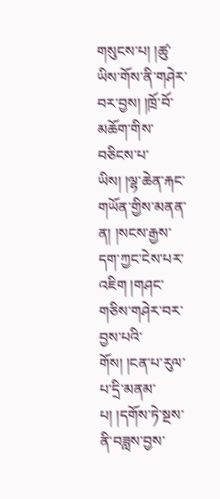གསུངས་པ། །ཚུ་ཡིས་གོས་ནི་གཤེར་བར་བྱས། །ཁྲོ་བོ་མཆོག་གིས་བཅིངས་པ་ཡིས། །ལྷ་ཆེན་རྐང་གཡོན་གྱིས་མནན་ན། །སངས་རྒྱས་དག་ཀྱང་ངེས་པར་འཇིག །གཤང་གཅིས་གཤེར་བར་བྱས་པའི་གོས། །ངན་པ་རུལ་པ་དྲི་མནམ་པ། །དགོས་ཏེ་སྔས་ནི་བཟླས་བྱས་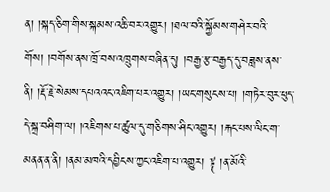ན། །སྐད་ཅིག་གིས་སྐམས་འཆི་བར་འགྱུར། །ཐལ་བའི་སྐྱོམས་གཤེར་བའི་གོས། །བགོས་ནས་ཁྲོ་བས་འཁྲུགས་བཞིན་དུ། །བརྒྱ་རྩ་བརྒྱད་དུ་བཟླས་ནས་ནི། །རྡོ་རྗེ་སེམས་དཔའའང་འཇིག་པར་འགྱུར། །ཡང་གསུངས་པ། །གཏེར་བུར་ཕུད་དེ་སྐྲ་བཤིག་ལ། །འཇིགས་པ་ཚུལ་དུ་གཅིགས་ཤིང་འགྱུར། །རྐང་པས་ལིང་ག་མནན་ན་ནི། །ནམ་མཁའི་དབྱིངས་ཀྱང་འཇིག་པ་འགྱུར། ༈ །ན་མོའི་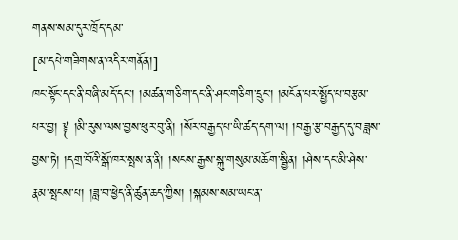གནས་སམ་དུར་ཁྲོད་དམ་
[མ་དཔེ་གཟིགས་ན་འདིར་གནོན།]
ཁང་སྟོང་དང་ནི་བཞི་མདོ་དང་། །མཚན་གཅིག་དང་ནི་ཤང་གཅིག་དྲུང་། །མངོན་པར་སྤྱོད་པ་བརྩམ་པར་བྱ། ༈ །མི་རུས་ལས་བྱས་ཕུར་བུ་ནི། །སོར་བརྒྱད་པ་ཡི་ཚད་དག་ལ། །བརྒྱ་རྩ་བརྒྱད་དུ་བཟླས་བྱས་ཏེ། །དགྲ་བོའི་སྒོ་ཁར་སྤས་ན་ནི། །སངས་རྒྱས་སྐུ་གསུམ་མཆོག་སྦྱིན། །ཤེས་དང་མི་ཤེས་རྣམ་སྤངས་པ། །ཟླ་བ་ཕྱེད་ནི་ཚུན་ཆད་ཀྱིས། །སྐམས་སམ་ཡང་ན་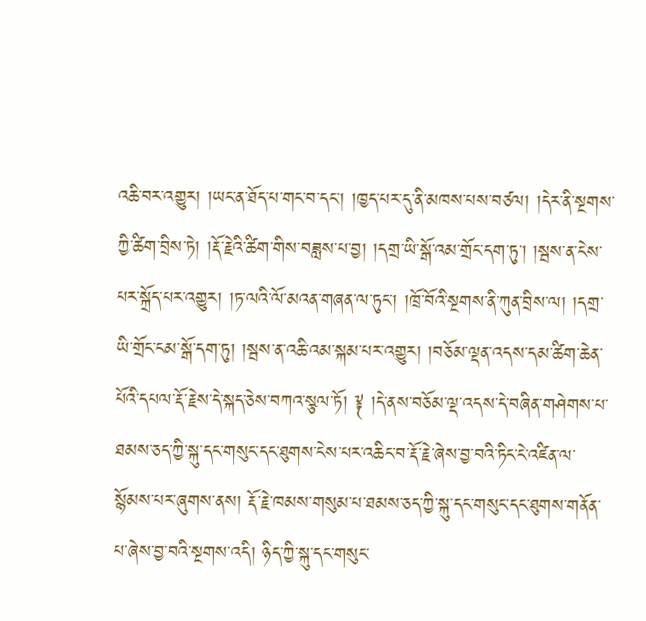འཆི་བར་འགྱུར། །ཡང་ན་ཐོད་པ་གང་བ་དང་། །ཁྱད་པར་དུ་ནི་མཁས་པས་བཙལ། །དེར་ནི་སྔགས་ཀྱི་ཚིག་བྲིས་ཏེ། །རྡོ་རྗེའི་ཚིག་གིས་བཟླས་པ་བྱ། །དགྲ་ཡི་སྒོ་འམ་གྲོང་དག་ཏུ་། །སྦས་ན་ངེས་པར་སྐྲོད་པར་འགྱུར། །ཏ་ལའི་ལོ་མའན་གཞན་ལ་ཏུང་། །ཁྲོ་བོའི་སྔགས་ནི་ཀུན་བྲིས་ལ། །དགྲ་ཡི་གྲོང་ངམ་སྒོ་དག་ཏུ། །སྦས་ན་འཆི་འམ་སྐམ་པར་འགྱུར། །བཅོམ་ལྡན་འདས་དམ་ཚིག་ཆེན་པོའི་དཔལ་རྡོ་རྗེས་དེ་སྐད་ཅེས་བཀའ་སྩལ་ཏོ། ༈ །དེ་ནས་བཅོམ་ལྡ་འདས་དེ་བཞིན་གཤེགས་པ་ཐམས་ཅད་ཀྱི་སྐུ་དང་གསུང་དང་ཐུགས་ངེས་པར་འཆིང་བ་རྡོ་རྗེ་ཞེས་བྱ་བའི་ཏིང་ངེ་འཛིན་ལ་སྙོམས་པར་ཞུགས་ནས། རྡོ་རྗེ་ཁམས་གསུམ་པ་ཐམས་ཅད་ཀྱི་སྐུ་དང་གསུང་དང་ཐུགས་གནོན་པ་ཞེས་བྱ་བའི་སྔགས་འདི། ཉིད་ཀྱི་སྐུ་དང་གསུང་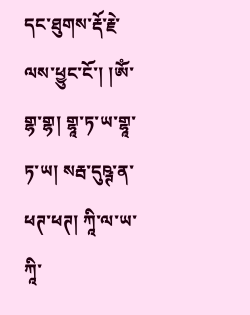དང་ཐུགས་རྡོ་རྗེ་ལས་ཕྱུང་ངོ་། །ཨོཾ་གྷ་གྷ། གྷཱ་ཏ་ཡ་གྷཱ་ཏ་ཡ། སརྦ་དུཥྚ་ན་ཕཊ་ཕཊ། ཀཱི་ལ་ཡ་ཀཱི་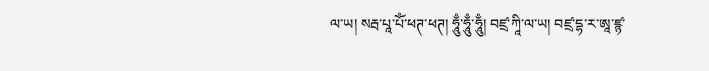ལ་ཡ། སརྦ་པཱ་པོཾ་ཕཊ་ཕཊ། ཧཱུྃ་ཧཱུྃ་ཧཱུྃ། བཛྲ་ཀཱི་ལ་ཡ། བཛྲ་དྷ་ར་ཨཱ་ཛྙ་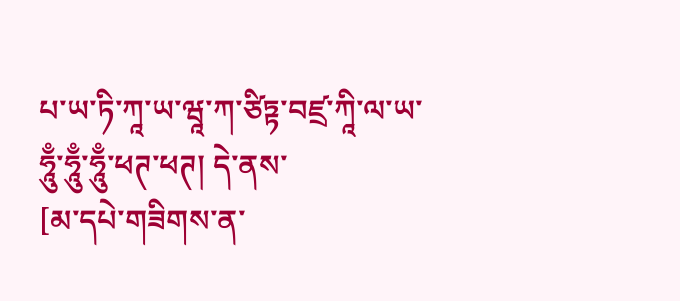པ་ཡ་ཏི་ཀཱ་ཡ་ཝཱ་ཀ་ཙིཏྟ་བཛྲ་ཀཱི་ལ་ཡ་ཧཱུྃ་ཧཱུྃ་ཧཱུྃ་ཕཊ་ཕཊ། དེ་ནས་
[མ་དཔེ་གཟིགས་ན་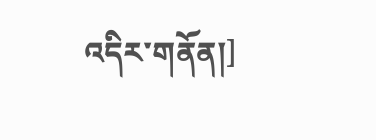འདིར་གནོན།]